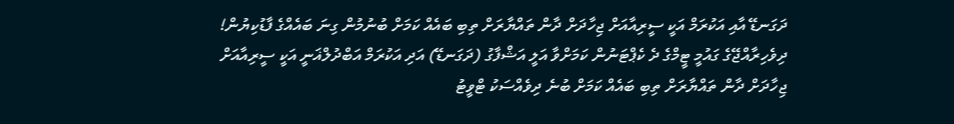ދަގަނޑޭ އާއި އަކުރަމް އަކީ ސީރިއާއަށް ޖިހާދަށް ދާން ތައްޔާރަށް ތިބި ބައެއް ކަމަށް ބުނުމުން ގިނަ ބައެއްގެ ފާޑުކިޔުން!
ދިވެހިރާއްޖޭގެ ގައުމީ ޓީމްގެ ދެ ކެޕްޓަނުން ކަމަށްވާ އަލީ އަޝްފާގު (ދަގަނޑޭ) އަދި އަކުރަމް އަބްދުލްޣަނީ އަކީ ސީރިއާއަށް ޖިހާދަށް ދާން ތައްޔާރަށް ތިބި ބައެއް ކަމަށް ބުނެ ދިވެއްސަކު ޓްވީޓު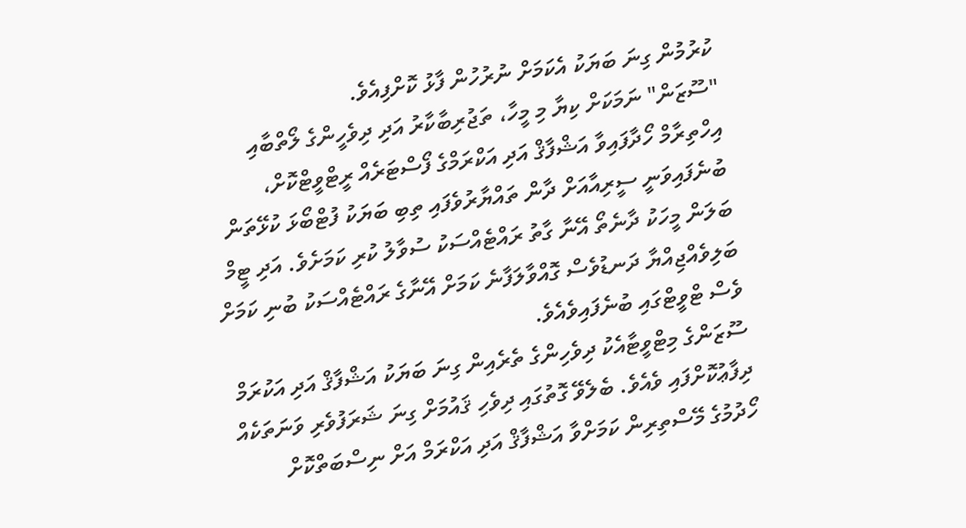ކުރުމުން ގިނަ ބަޔަކު އެކަމަށް ނުރުހުން ފާޅު ކޮށްފިއެވެ.
"ސޫޒަން" ނަމަކަށް ކިޔާ މި މީހާ، ތަޖުރިބާކާރު އަދި ދިވެހީންގެ ލޯތްބާއި އިހްތިރާމް ހޯދާފައިވާ އަޝްފާޤް އަދި އަކްރަމްގެ ފޯސްޓަރެއް ރީޓްވީޓްކޮށް، ބުނެފައިވަނީ ސީރިއާއަށް ދާން ތައްޔާރުވެފައި ތިބި ބަޔަކު ފުޓްބޯޅަ ކުޅޭތަން ބަލަން މީހަކު ދާނެތޯ އޭނާ ގާތު ރައްޓެއްސަކު ސުވާލު ކުރި ކަމަށެވެ. އަދި ޓީމް ބަލިވެއްޖިއްޔާ ދަނޑުވެސް ގޮއްވާލަފާނެ ކަމަށް އޭނާގެ ރައްޓެއްސަކު ބުނި ކަމަށް ވެސް ޓްވީޓްގައި ބުނެފައިވެއެވެ.
ސޫޒަންގެ މިޓްވީޓާއެކު ދިވެހިންގެ ތެރެއިން ގިނަ ބަޔަކު އަޝްފާޤް އަދި އަކުރަމް ދިފާޢުކޮށްފައި ވެއެވެ. ބެލެވޭ ގޮތުގައި ދިވެހި ޤައުމަށް ގިނަ ޝަރަފުވެރި ވަނަތަކެއް ހޯދުމުގެ މޭސްތިރިން ކަމަށްވާ އަޝްފާޤް އަދި އަކްރަމް އަށް ނިސްބަތްކޮށް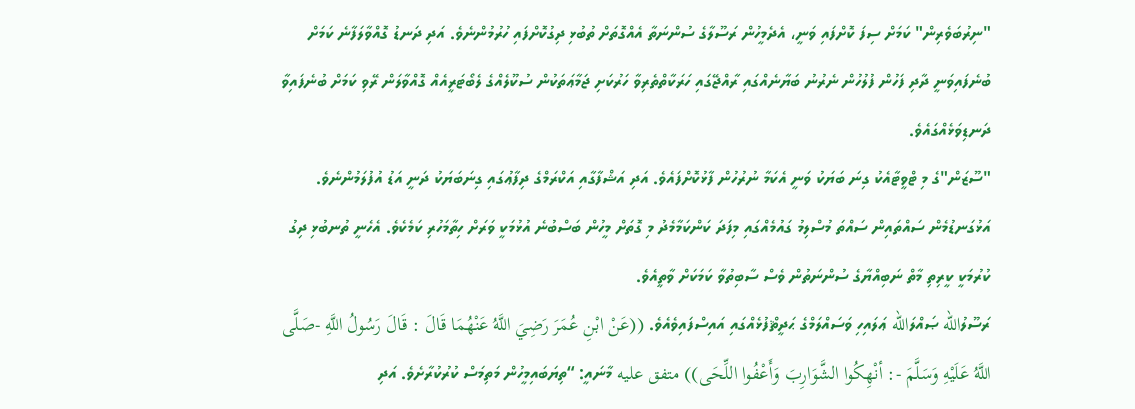"ނިރުބަވެރިން" ކަމަށް ސިފަ ކޮށްފައި ވަނީ، އެދެމީހުން ރަސޫލާގެ ސުންނަތާ އެއްގޮތަށް ތުބުޅި ދިގުކޮށްފައި ހުރުމުންނެވެ. އަދި ދަނޑު ގޮއްވާލަފާނެ ކަމަށް ބުނެފައިވަނީ ދާދި ފަހުން ފުލުހުން ނެރުނު ބަޔާނެއްގައި ރާއްޖޭގައި ހަރަކާތްތެރިވާ ހަރުކަށި ޖަމާޢަތަކުން ސުކޫލެއްގެ ލެބޯޓަރީއެއް ގޮއްވާލަން ރޭވި ކަމަށް ބުނެފައިވާ ދަނޑިވަޅެއްގައެވެ.
"ސޫޒަން"ގެ މި ޓްވީޓާއެކު ގިނަ ބަޔަކު ވަނީ އެކަމާ ނުރުހުން ފާޅުކޮށްފައެވެ. އަދި އަޝްފާގާއި އަކްރަމްގެ ދިފާޢުގައި ގިނަބަޔަކު ދަނީ އަޑު އުފުލަމުންނެވެ.
އަޅުގަނޑުމެން ސައްތައިން ސައްތަ މުސްލިމު ގައުމެއްގައި މިފަދަ ކަންކަމާމެދު މި ގޮތަށް މީހުން ބަސްބުނެ އުޅުމަކީ ވަރަށް ހިތާމަހުރި ކަމެކެވެ. އެހެނީ ތުނބުޅި ދިގު ކުރުމަކީ ކީރިތި މާތް ނަބިއްޔާގެ ސުންނަތުން ވެސް ސާބިތުވާ ކަމަކަށް ވާތީއެވެ.
ރަސޫލުالله ޞައްލަالله ޢަލައިހި ވަސައްލަމްގެ ޙަދީޘްފުޅެއްގައި އައިސްފައިވެއެވެ. ((عَنْ ابْنِ عُمَرَ رَضِيَ اللَّهُ عَنْهُمَا قَالَ : قَالَ رَسُولُ اللَّهِ -صَلَّى اللَّهُ عَلَيْهِ وَسَلَّمَ -: أنْهِكُوا الشَّوَارِبَ وَأَعْفُوا اللِّحَى)) متفق عليه މާނައީ: “ތިޔަބައިމީހުން މަތިމަސް ކުރުކުރާށެވެ. އަދި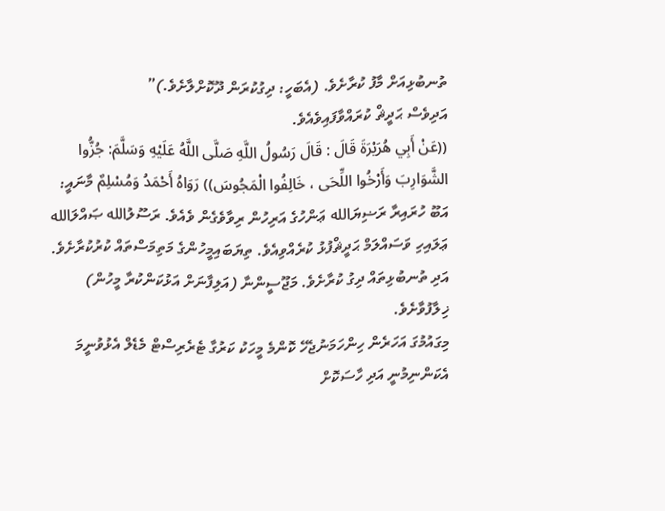ތުނބުޅިއަށް މާފު ކުރާށެވެ. (އެބަހީ: ދިގުކުރަން ދޫކޮށްލާށެވެ.)”
އަދިވެސް ޙަދީޘް ކުރައްވާފައިވެއެވެ.
((عَنْ أَبِي هُرَيْرَةَ قَالَ : قَالَ رَسُولُ اللَّهِ صَلَّى اللَّهُ عَلَيْهِ وَسَلَّمَ: جُزُّوا الشَّوَارِبَ وَأَرْخُوا اللِّحَى ، خَالِفُوا الْمَجُوسَ)) رَوَاهُ أَحْمَدُ وَمُسْلِمٌ މާނައީ: އަބޫ ހުރައިރާ ރަޟިޔަالله ޢަންހުގެ އަރިހުން ރިވާވެގެން ވެއެވެ. ރަސޫލުالله ޞައްލަالله ޢަލައިހި ވަސައްލަމް ޙަދީޘްފުޅު ކުރެއްވިއެވެ. ތިޔަބައިމީހުންގެ މަތިމަސްތައް ކުރުކުރާށެވެ. އަދި ތުނބުޅިތައް ދިގު ކުރާށެވެ. މަޖޫސީންނާ (އަލިފާނަށް އަޅުކަންކުރާ މީހުން) ޚިލާފުވާށެވެ.
މިގައުމުގަ އަހަރެން ހިންހަމަނުޖެހޭ ކޮންމެ މީހަކު ކަރުގާ ޓެރެރިސްޓް މެޑެލް އެޅުވުނީމަ އެކަންނިމުނީ އަދި ހާސަކޮށް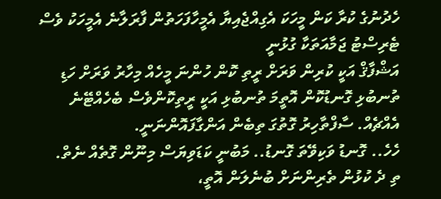ހެދުނުގެ ކުރާ ކަން މީހަކަ އެގިއްޖެއިޔާ އެމީހާފަހަތުން ފާރަލާނެ އެމީހަކު ވެސް ޓެރިސްޓު ޖަމާއަތަކާ ގުޅުނީ
އަޝްފާޤް އަކީ ކުރިން ވަރަށް ރީތި ކޮން ހުންނަ މީހެއް މިހާރު ވަރަށް ހަޑި ތުނބުޅި ގޮނޑުކޮން އޮތީމަ ތުނބުޅި އަކީ ރީތިކޮންވެސް ބެހެއްޓޭނެ އެއްޗެއް. ސާފްތާހިރު ގޮތުގަ ތިބެން އަންގާފައޮންނަނީ.
ހެހެ.. ގޮނޑު ވަކިވޭތަ ގޮނޑު.. މަބުނީ ކަޑަވިޔަސް މިނޫން ގޮތެއް ނެތް.
ތި ދެ ކުޅުން ތެރިންނަށް ބުނެލަން އޮތީ،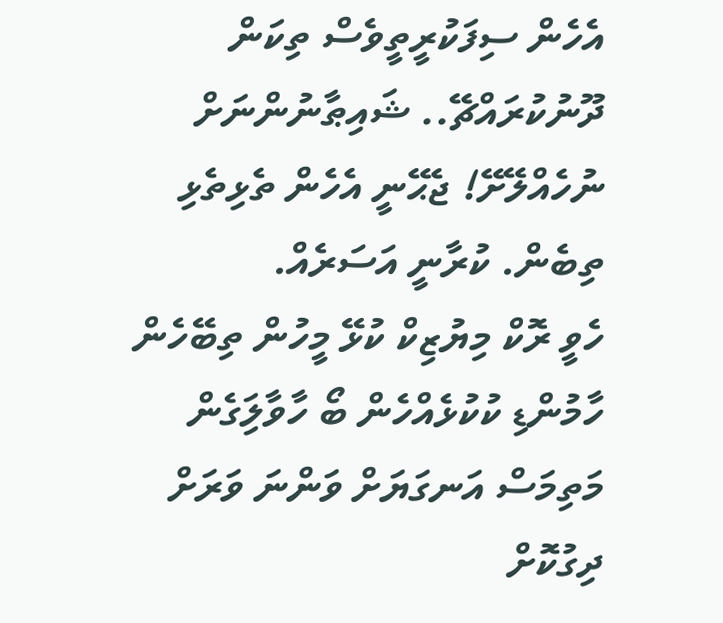އެހެން ސިފަކުރީތީވެސް ތިކަން ދޫނުކުރައްޗޭ.. ޝައިޠާނުންނަށް ނުހެއްލޭށޭ! ޖެޙޭނީ އެހެން ތެޅިތެޅި ތިބެން. ކުރާނީ އަސަރެއް.
ހެވީ ރޮކް މިޔުޒިކް ކުޅޭ މީހުން ތިބޭހެން ހާމުންޑި ކުކުޅެއްހެން ބޯ ހާވާލަިގެން މަތިމަސް އަނގަޔަށް ވަންނަ ވަރަށް ދިގުކޮށް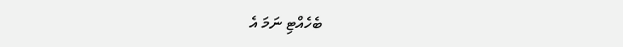ބެހެއްޓި ނަމަ އެ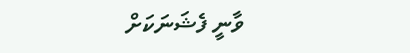ވާނީ ފެޝަނަކަށް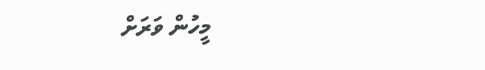މީހުން ވަރަށް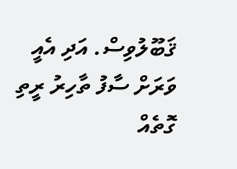ޤަބޫލުވިސް. އަދި އެއީ ވަރަށް ސާފު ތާހިރު ރީތި ގޮތެއް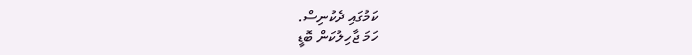ކަމުގައި ދެކުނިސް.
ހަމަ ޖާހިލުކަން ބޮޑީ